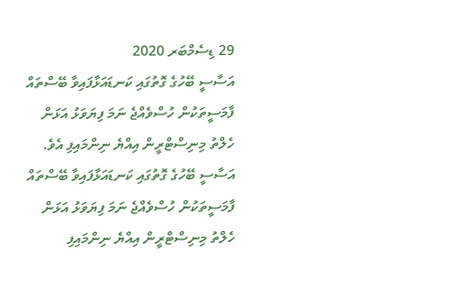29 ޑިސެމްބަރ 2020
އަސާސީ ބޭހުގެ ގޮތުގައި ކަނޑައަޅާފައިވާ ބޭސްތައް ފާމަސީތަކުން ހުސްވެއްޖެ ނަމަ ފިޔަވަޅު އަޅަން ހެލްތު މިނިސްޓްރީން އިއްޔެ ނިންމައިފި އެވެ.
އަސާސީ ބޭހުގެ ގޮތުގައި ކަނޑައަޅާފައިވާ ބޭސްތައް ފާމަސީތަކުން ހުސްވެއްޖެ ނަމަ ފިޔަވަޅު އަޅަން ހެލްތު މިނިސްޓްރީން އިއްޔެ ނިންމައިފި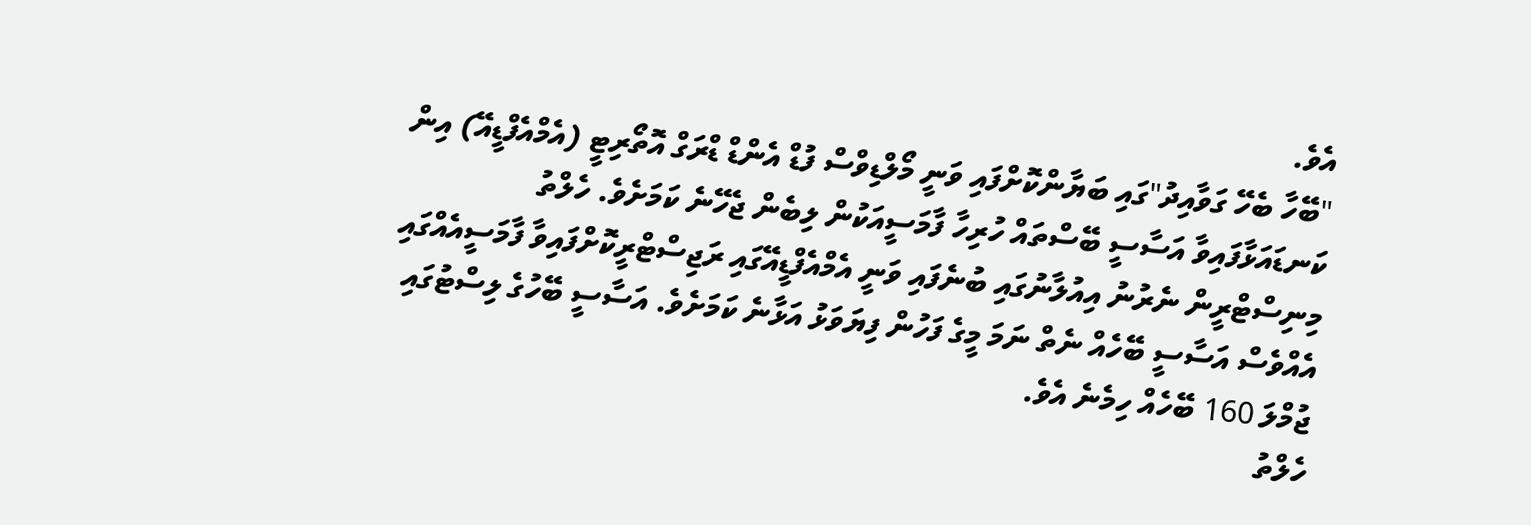އެވެ.
"ބޭހާ ބެހޭ ގަވާއިދު"ގައި ބަޔާންކޮށްފައި ވަނީ މޯލްޑިވްސް ފުޑް އެންޑް ޑްރަގް އޮތޯރިޓީ (އެމްއެފްޑީއޭ) އިން ކަނޑައަޅާފައިވާ އަސާސީ ބޭސްތައް ހުރިހާ ފާމަސީއަކުން ލިބެން ޖެހޭނެ ކަމަށެވެ. ހެލްތު މިނިސްޓްރީން ނެރުނު އިއުލާނުގައި ބުނެފައި ވަނީ އެމްއެފްޑީއޭގައި ރަޖިސްޓްރީކޮށްފައިވާ ފާމަސީއެއްގައި އެއްވެސް އަސާސީ ބޭހެއް ނެތް ނަމަ މީގެ ފަހުން ފިޔަވަޅު އަޅާނެ ކަމަށެވެ. އަސާސީ ބޭހުގެ ލިސްޓުގައި ޖުމްލަ 160 ބޭހެއް ހިމެނެ އެވެ.
ހެލްތު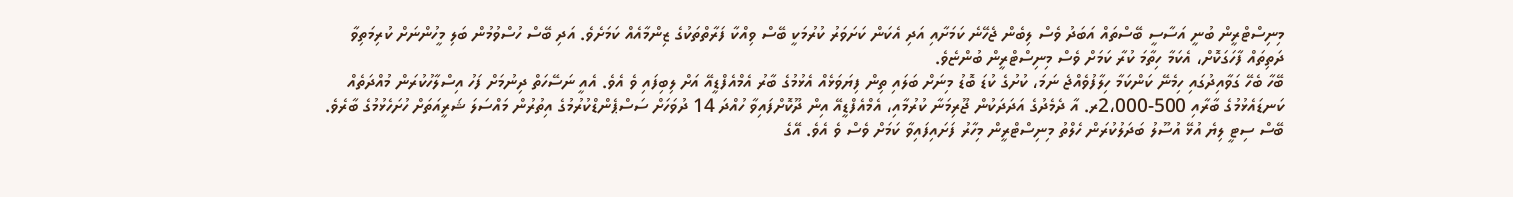މިނިސްޓްރީން ބުނީ އަސާސީ ބޭސްތައް އަބަދު ވެސް ލިބެން ޖެހޭނެ ކަމަށާއި އަދި އެކަން ކަށަވަރު ކުރުމަކީ ބޭސް ވިއްކާ ފަރާތްތަކުގެ ޒިންމާއެއް ކަމަށެވެ. އަދި ބޭސް ހުސްވުމުން ބަލި މީހުންނަށް ކުރިމަތިވާ ދަތިތައް ފާހަގަކޮށް، އެކަމާ ހިތާމަ ކުރާ ކަމަށް ވެސް މިނިސްޓްރީން ބުންޏެވެ.
ބޭހާ ބެހޭ ގަވާއިދުގައި ހިމެނޭ ކަންކަމާ ހިލާފުވެއްޖެ ނަމަ، ކުށުގެ ކުޑަ ބޮޑު މިނަށް ބަލައި ތިން ފިޔަވަޅެއް އެޅުމުގެ ބާރު އެމްއެފްޑީއޭ އަށް ލިބިފައި ވެ އެވެ. އެއީ ނަސޭހަތް ދިނުމަށް ފަހު އިސްލާހުކުރަން މުއްދަތެއް ކަނޑައެޅުމުގެ ބާރާއި 500-2،000ރ. އާ ދެމެދުގެ އަދަދަކުން ޖޫރިމަނާ ކުރުމާއި، އެމްއެފްޑީއޭ އިން ދޫކޮށްފައިވާ ހުއްދަ 14 ދުވަހަށް ސަސްޕެންޑްކުރުމުގެ އިތުރުން މައްސަލަ ޝަރީއަތަށް ހުށަހެޅުމުގެ ބާރެވެ.
ބޭސް ސިޓީ ލިޔެ އުޅޭ އުސޫލު ބަދަލުކުރަން ހެލްތު މިނިސްޓްރީން މިހާރު ފަށައިފައިވާ ކަމަށް ވެސް ވެ އެވެ. އޭގެ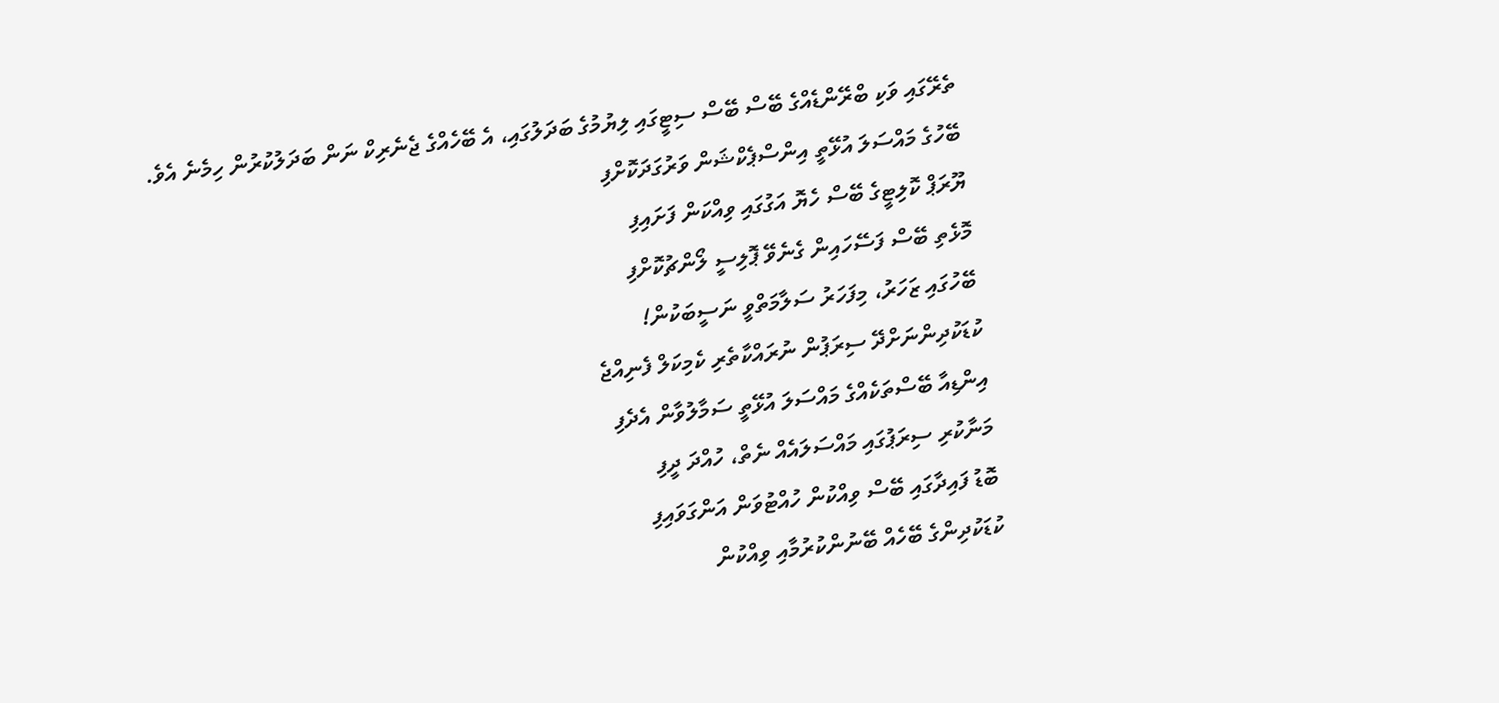ތެރޭގައި ވަކި ބްރޭންޑެއްގެ ބޭސް ބޭސް ސިޓީގައި ލިޔުމުގެ ބަދަލުގައި، އެ ބޭހެއްގެ ޖެނެރިކް ނަން ބަދަލުކުރުން ހިމެނެ އެވެ.
ބޭހުގެ މައްސަލަ އުޅޭތީ އިންސްޕެކްޝަން ވަރުގަދަކޮށްފި
ޔޫރަޕް ކޮލިޓީގެ ބޭސް ހެޔޮ އަގުގައި ވިއްކަން ފަށައިފި
މޮޅެތި ބޭސް ފަސޭހައިން ގެނެވޭ ޕޮލިސީ ލޯންޗުކޮށްފި
ބޭހުގައި ޒަހަރު، މިފަހަރު ސަލާމަތްވީ ނަސީބަކުން!
ކުޑަކުދިންނަށްދޭ ސިރަޕުން ނުރައްކާތެރި ކެމިކަލް ފެނިއްޖެ
އިންޑިއާ ބޭސްތަކެއްގެ މައްސަލަ އުޅޭތީ ސަމާލުވާން އެދެފި
މަނާކުރި ސިރަޕުގައި މައްސަލައެއް ނެތް، ހުއްދަ ދީފި
ބޮޑު ފައިދާގައި ބޭސް ވިއްކުން ހުއްޓުވަން އަންގަވައިފި
ކުޑަކުދިންގެ ބޭހެއް ބޭނުންކުރުމާއި ވިއްކުން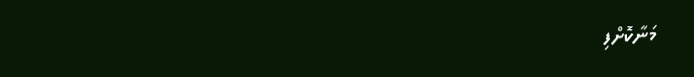މަނާކޮށްފި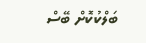ބަލްކުކޮށް ބޭސް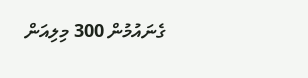ގެނައުމުން 300 މިލިއަން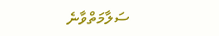ސަލާމަތްވާނެ